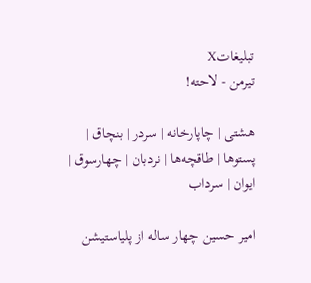تبليغاتX
تیرمن - لاحته!

هشتی | چاپارخانه | سردر | بنچاق | پستوها | طاقچه‌ها | نردبان | چهارسوق | ایوان | سرداب

امیر حسین چهار ساله از پلیاستیشن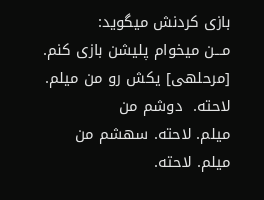بازی کردنش میگوید:
مـــن میخوام پلیشن بازی کنم. [مرحلهی] یکش رو من میلم. لاحته.  دوشم من
میلم. لاحته. سهشم من میلم. لاحته.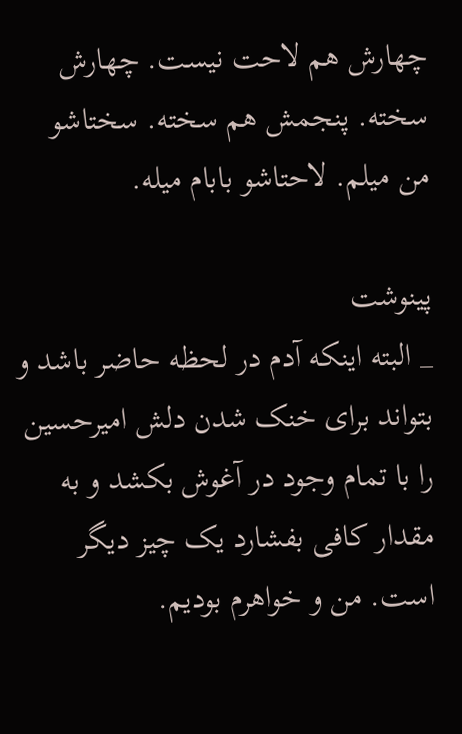چهارش هم لاحت نیست. چهارش سخته. پنجمش هم سخته. سختاشو من میلم. لاحتاشو بابام میله.

پینوشت
_ البته اینکه آدم در لحظه حاضر باشد و بتواند برای خنک شدن دلش امیرحسین را با تمام وجود در آغوش بکشد و به مقدار کافی بفشارد یک چیز دیگر است. من و خواهرم بودیم.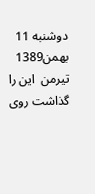دوشنبه 11 بهمن1389  تیرمن  این را گذاشت روی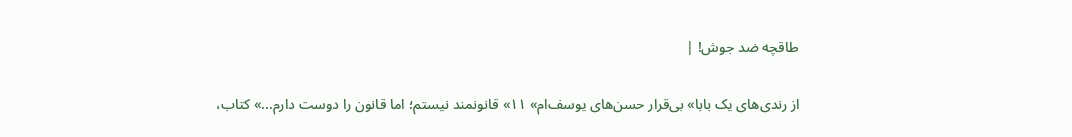طاقچه ضد جوش! |

از رندی‌های یک بابا» بی‌قرار حسن‌های یوسف‌ام» ۱۱» قانونمند نیستم؛ اما قانون را دوست دارم...» کتاب،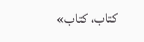کتاب، کتاب»